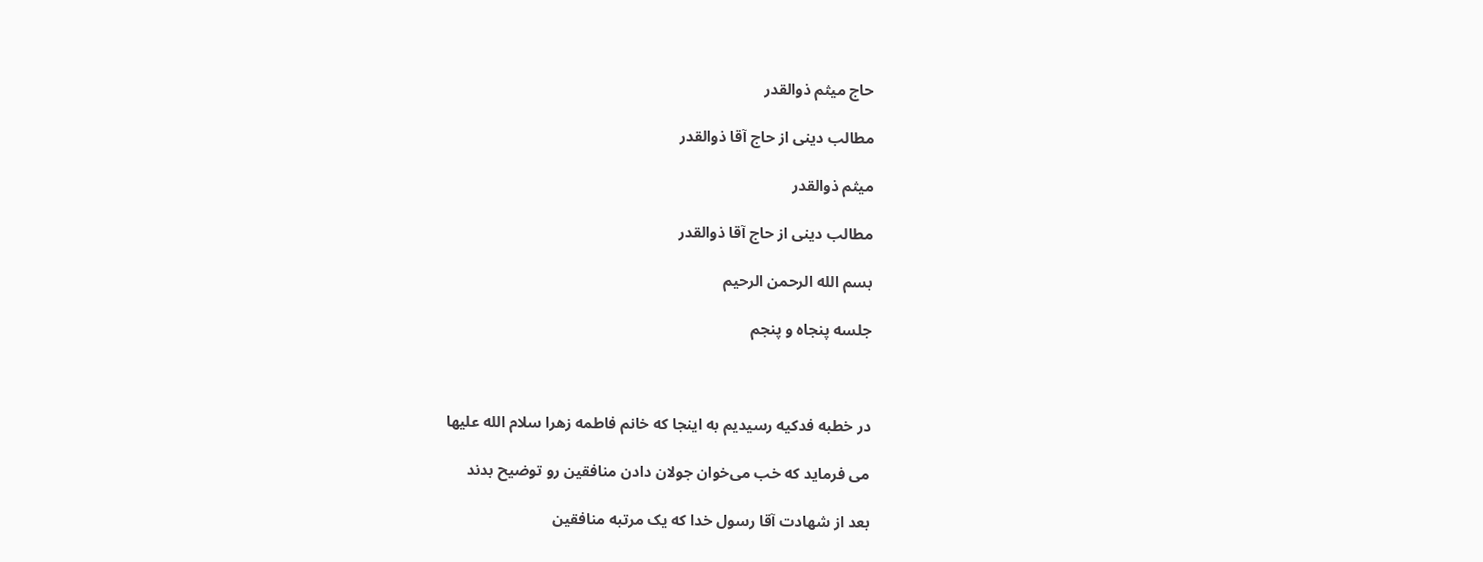حاج میثم ذوالقدر

مطالب دینی از حاج آقا ذوالقدر

میثم ذوالقدر

مطالب دینی از حاج آقا ذوالقدر

بسم الله الرحمن الرحیم

جلسه پنجاه و پنجم



در خطبه فدکیه رسیدیم به اینجا که خانم فاطمه زهرا سلام الله علیها

می فرماید که خب می‌خوان جولان دادن منافقین رو توضیح بدند

بعد از شهادت آقا رسول خدا که یک مرتبه منافقین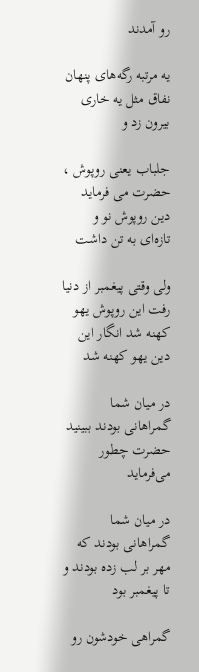رو آمدند

یه مرتبه رگه‌های پنهان نفاق مثل یه خاری بیرون زد و

جلباب یعنی روپوش ، حضرت می فرماید دین روپوش نو و تازه‌ای به تن داشت

ولی وقتی پیغمبر از دنیا رفت این روپوش یهو کهنه شد انگار این دین یهو کهنه شد

در میان شما گمراهانی بودند ببینید حضرت چطور می‌فرماید

در میان شما گمراهانی بودند که مهر بر لب زده بودند و تا پیغمبر بود

گمراهی خودشون رو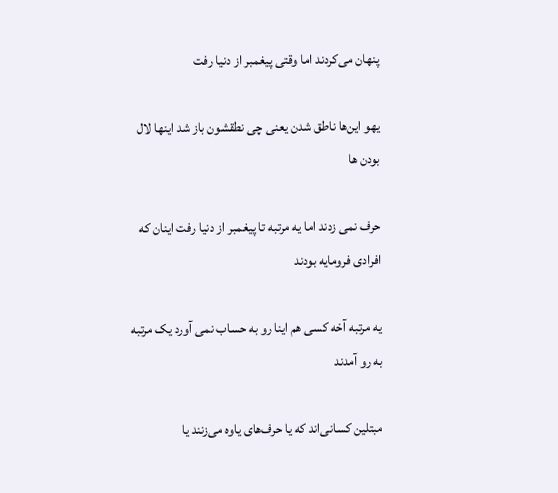پنهان می‌کردند اما وقتی پیغمبر از دنیا رفت

یهو این‌ها ناطق شدن یعنی چی نطقشون باز شد اینها لال بودن ها

حرف نمی زدند اما یه مرتبه تا پیغمبر از دنیا رفت اینان که افرادی فرومایه بودند

یه مرتبه آخه کسی هم اینا رو به حساب نمی آورد یک مرتبه به رو آمدند

مبتلین کسانی‌اند که یا حرف‌های یاوه می‌زنند یا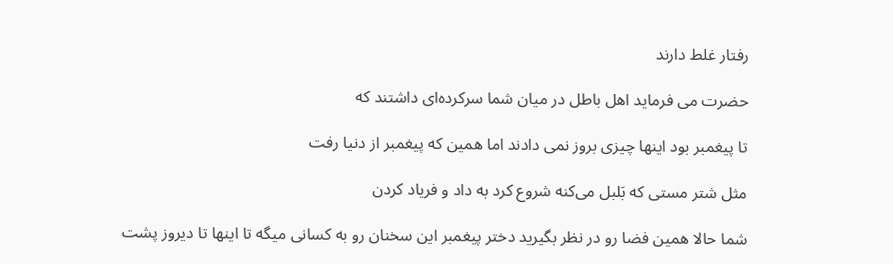رفتار غلط دارند

حضرت می فرماید اهل باطل در میان شما سرکرده‌ای داشتند که

تا پیغمبر بود اینها چیزی بروز نمی دادند اما همین که پیغمبر از دنیا رفت

مثل شتر مستی که بَلبل می‌کنه شروع کرد به داد و فریاد کردن

شما حالا همین فضا رو در نظر بگیرید دختر پیغمبر این سخنان رو به کسانی میگه تا اینها تا دیروز پشت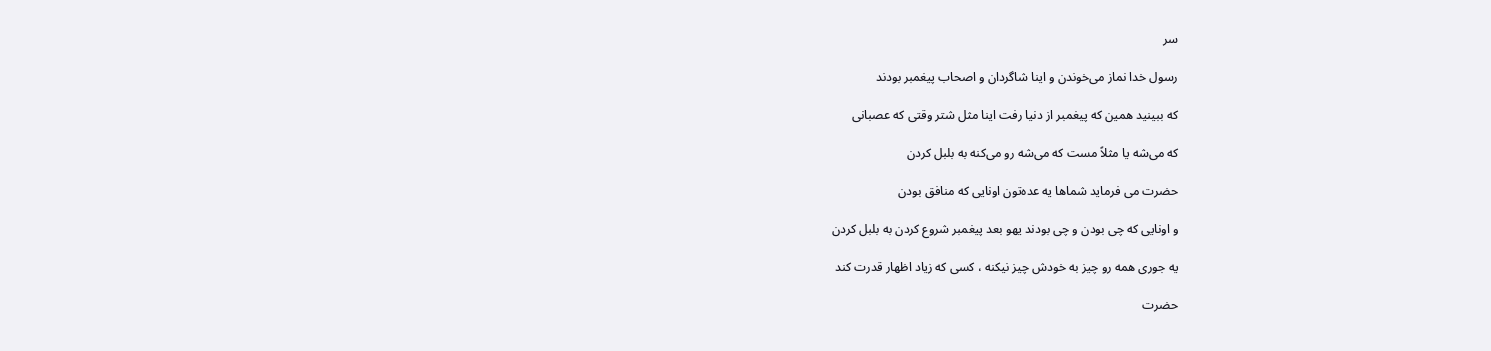سر

رسول خدا نماز می‌خوندن و اینا شاگردان و اصحاب پیغمبر بودند

که ببینید همین که پیغمبر از دنیا رفت اینا مثل شتر وقتی که عصبانی

که می‌شه یا مثلاً مست که می‌شه رو می‌کنه به بلبل کردن

حضرت می فرماید شماها یه عده‌تون اونایی که منافق بودن

و اونایی که چی بودن و چی بودند یهو بعد پیغمبر شروع کردن به بلبل کردن

یه جوری همه رو چیز به خودش چیز نیکنه ، کسی که زیاد اظهار قدرت کند

حضرت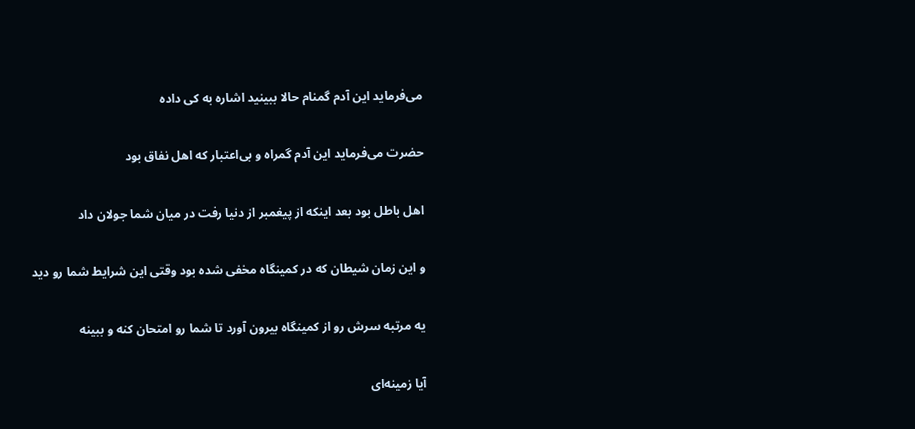می‌فرماید این آدم گمنام حالا ببینید اشاره به کی داده

حضرت می‌فرماید این آدم گمراه و بی‌اعتبار که اهل نفاق بود

اهل باطل بود بعد اینکه از پیغمبر از دنیا رفت در میان شما جولان داد

و این زمان شیطان که در کمینگاه مخفی شده بود وقتی این شرایط شما رو دید

یه مرتبه سرش رو از کمینگاه بیرون آورد تا شما رو امتحان کنه و ببینه

آیا زمینه‌ای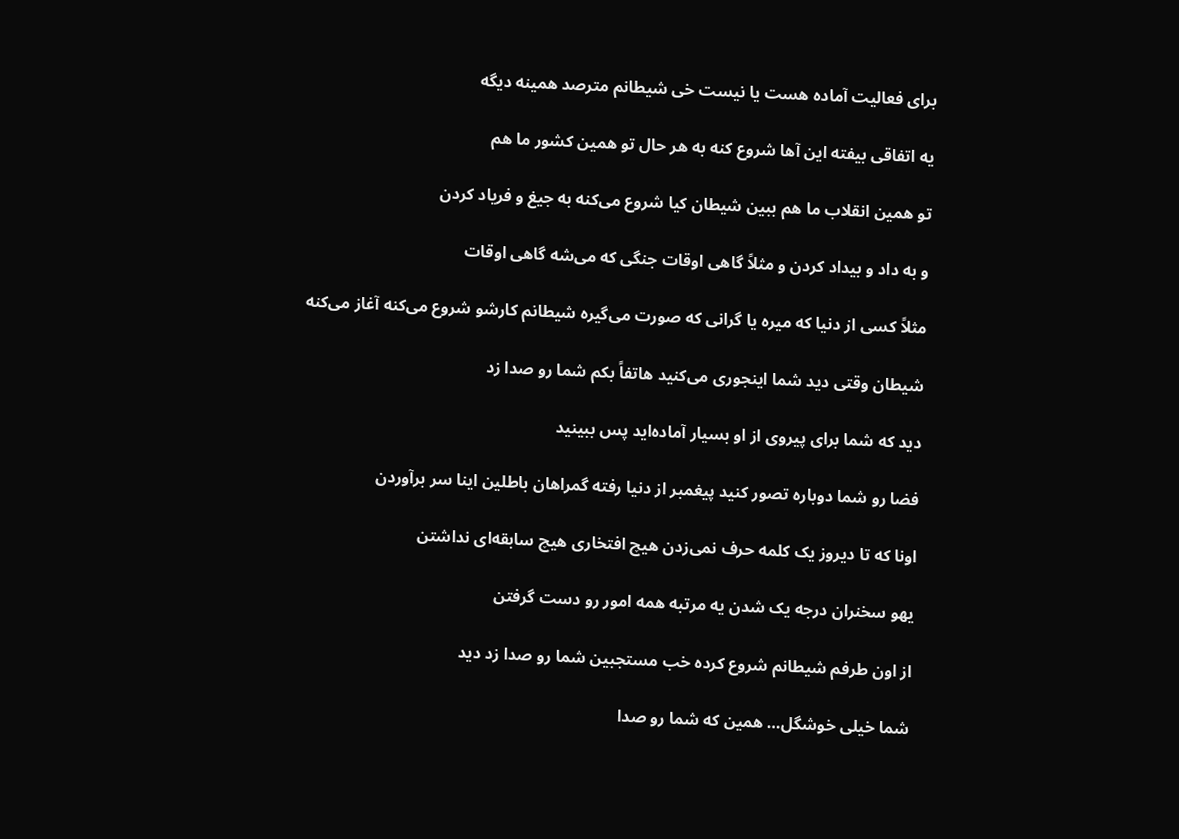برای فعالیت آماده هست یا نیست خی شیطانم مترصد همینه دیگه

یه اتفاقی بیفته این آها شروع کنه به هر حال تو همین کشور ما هم

تو همین انقلاب ما هم ببین شیطان کیا شروع می‌کنه به جیغ و فریاد کردن

و به داد و بیداد کردن و مثلاً گاهی اوقات جنگی که می‌شه گاهی اوقات

مثلاً کسی از دنیا که میره یا گرانی که صورت می‌گیره شیطانم کارشو شروع می‌کنه آغاز می‌کنه

شیطان وقتی دید شما اینجوری می‌کنید هاتفاً بکم شما رو صدا زد

دید که شما برای پیروی از او بسیار آماده‌اید پس ببینید

فضا رو شما دوباره تصور کنید پیغمبر از دنیا رفته گمراهان باطلین اینا سر برآوردن

اونا که تا دیروز یک کلمه حرف نمی‌زدن هیچ افتخاری هیچ سابقه‌ای نداشتن

یهو سخنران درجه یک شدن یه مرتبه همه امور رو دست گرفتن

از اون طرفم شیطانم شروع کرده خب مستجبین شما رو صدا زد دید

شما خیلی خوشگل… همین که شما رو صدا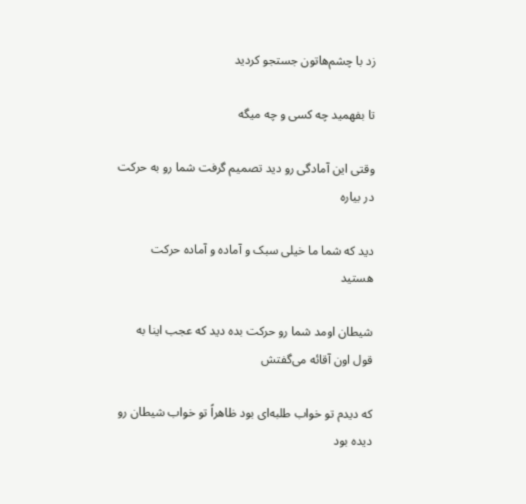زد با چشم‌هاتون جستجو کردید

تا بفهمید چه کسی و چه میگه

وقتی این آمادگی رو دید تصمیم گرفت شما رو به حرکت در بیاره

دید که شما ما خیلی سبک و آماده و آماده حرکت هستید

شیطان اومد شما رو حرکت بده دید که عجب اینا به قول اون آقائه می‌گفتش

که دیدم تو خواب طلبه‌ای بود ظاهراً تو خواب شیطان رو دیده بود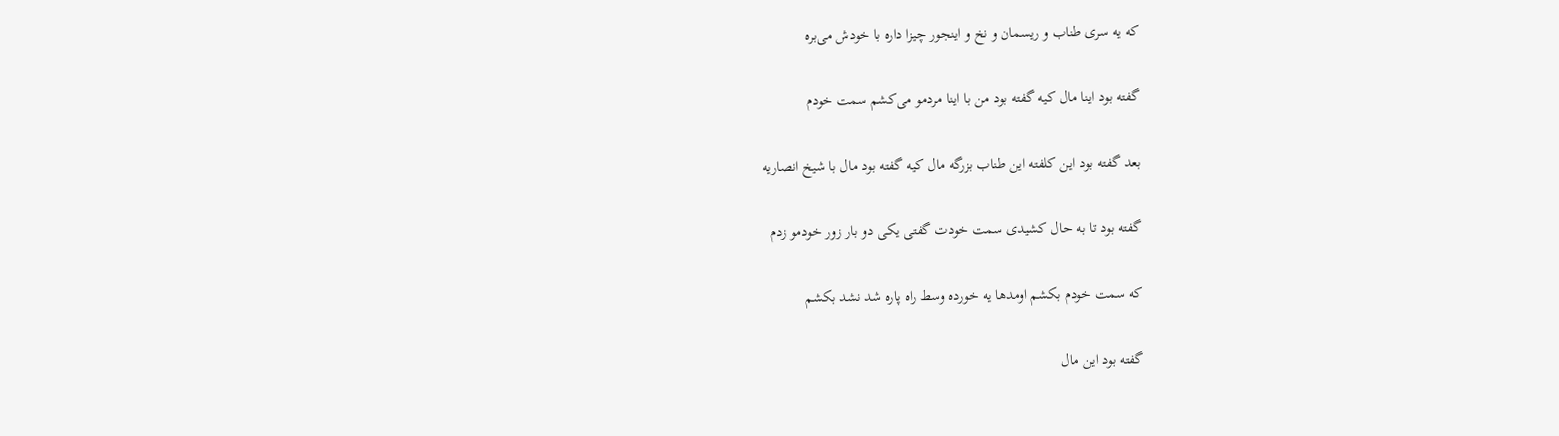که یه سری طناب و ریسمان و نخ و اینجور چیزا داره با خودش می‌بره

گفته بود اینا مال کیه گفته بود من با اینا مردمو می‌کشم سمت خودم

بعد گفته بود این کلفته این طناب بزرگه مال کیه گفته بود مال با شیخ انصاریه

گفته بود تا به حال کشیدی سمت خودت گفتی یکی دو بار زور خودمو زدم

که سمت خودم بکشم اومدها یه خورده وسط راه پاره شد نشد بکشم

گفته بود این مال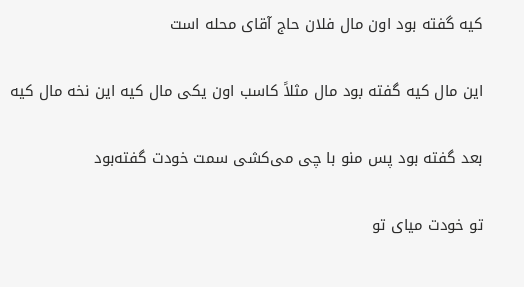کیه گفته بود اون مال فلان حاج آقای محله است

این مال کیه گفته بود مال مثلاً کاسب اون یکی مال کیه این نخه مال کیه

بعد گفته بود پس منو با چی می‌کشی سمت خودت گفته‌بود

تو خودت میای تو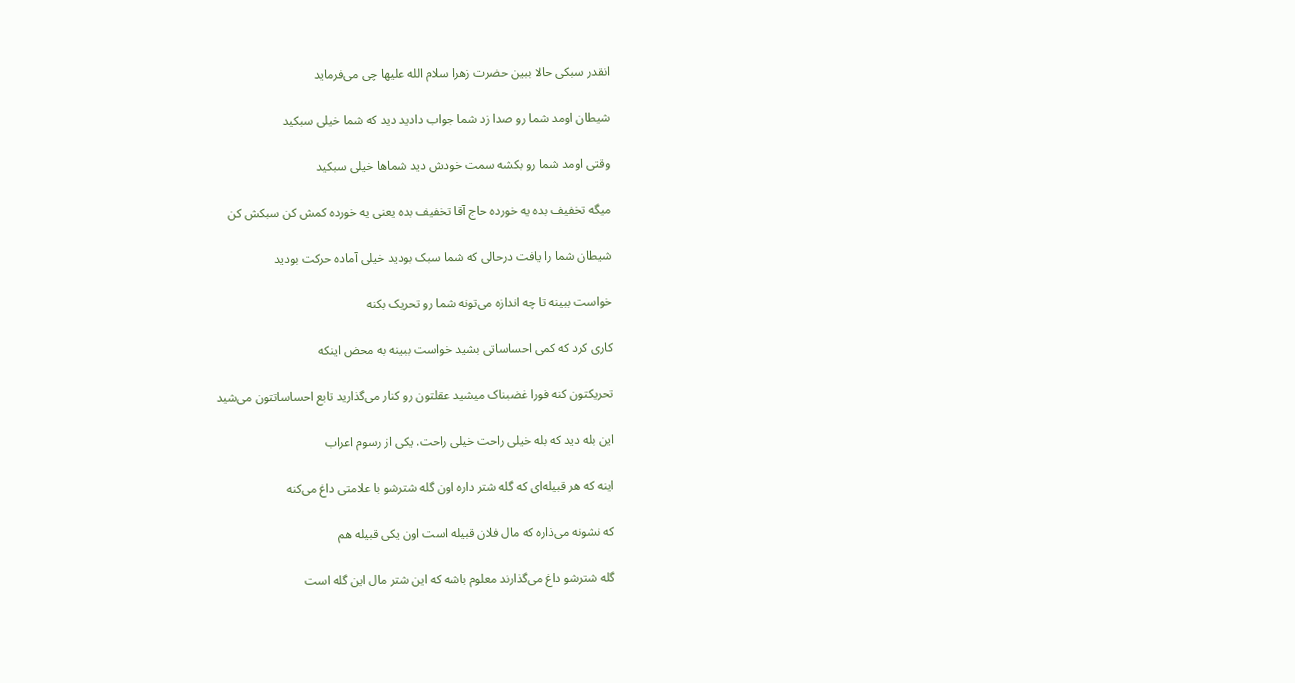انقدر سبکی حالا ببین حضرت زهرا سلام الله علیها چی می‌فرماید

شیطان اومد شما رو صدا زد شما جواب دادید دید که شما خیلی سبکید

وقتی اومد شما رو بکشه سمت خودش دید شماها خیلی سبکید

میگه تخفیف بده یه خورده حاج آقا تخفیف بده یعنی یه خورده کمش کن سبکش کن

شیطان شما را یافت درحالی که شما سبک بودید خیلی آماده حرکت بودید

خواست ببینه تا چه اندازه می‌تونه شما رو تحریک بکنه

کاری کرد که کمی احساساتی بشید خواست ببینه به محض اینکه

تحریکتون کنه فورا غضبناک میشید عقلتون رو کنار می‌گذارید تابع احساساتتون می‌شید

این بله دید که بله خیلی راحت خیلی راحت. یکی از رسوم اعراب

اینه که هر قبیله‌ای که گله شتر داره اون گله شترشو با علامتی داغ می‌کنه

که نشونه می‌ذاره که مال فلان قبیله است اون یکی قبیله هم

گله شترشو داغ می‌گذارند معلوم باشه که این شتر مال این گله است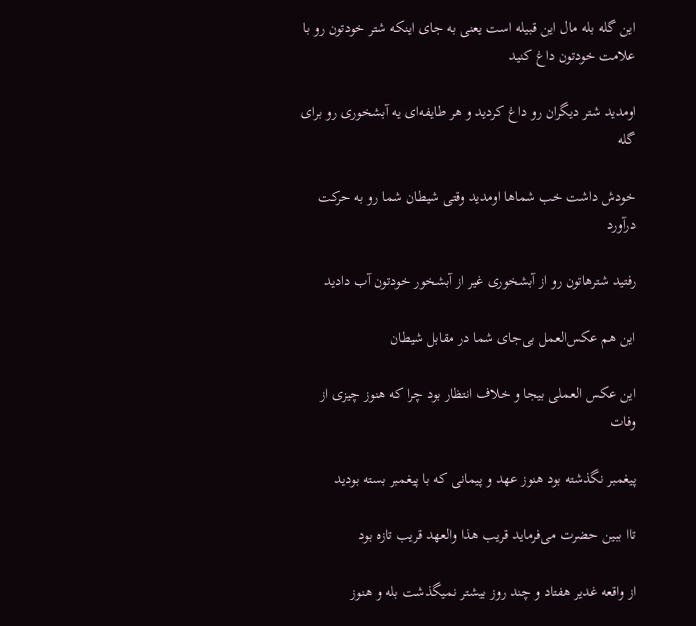این گله بله مال این قبیله است یعنی به جای اینکه شتر خودتون رو با علامت خودتون داغ کنید

اومدید شتر دیگران رو داغ کردید و هر طایفه‌ای یه آبشخوری رو برای گله

خودش داشت خب شماها اومدید وقتی شیطان شما رو به حرکت درآورد

رفتید شترهاتون رو از آبشخوری غیر از آبشخور خودتون آب دادید

این هم عکس‌العمل بی‌جای شما در مقابل شیطان

این عکس العملی بیجا و خلاف انتظار بود چرا که هنوز چیزی از وفات

پیغمبر نگذشته بود هنوز عهد و پیمانی که با پیغمبر بسته بودید

تاا ببین حضرت می‌فرماید قریب هذا والعهد قریب تازه بود

از واقعه غدیر هفتاد و چند روز بیشتر نمیگذشت بله و هنوز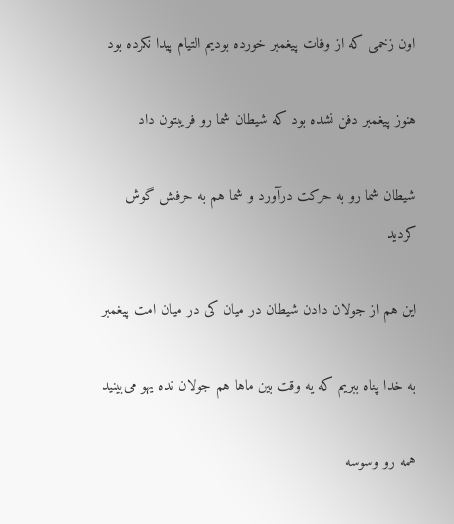اون زخمی که از وفات پیغمبر خورده بودیم التیام پیدا نکرده بود

هنوز پیغمبر دفن نشده بود که شیطان شما رو فریبتون داد

شیطان شما رو به حرکت درآورد و شما هم به حرفش گوش کردید

این هم از جولان دادن شیطان در میان کی در میان امت پیغمبر

به خدا پناه ببریم که یه وقت بین ماها هم جولان نده یهو می‌بینید

همه رو وسوسه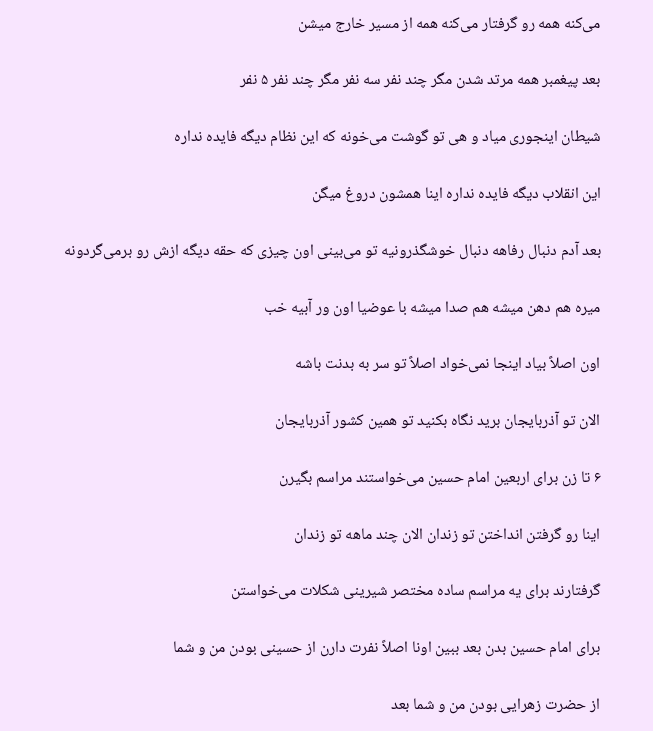می‌کنه همه رو گرفتار می‌کنه همه از مسیر خارج میشن

بعد پیغمبر همه مرتد شدن مگر چند نفر سه نفر مگر چند نفر ۵ نفر

شیطان اینجوری میاد و هی تو گوشت می‌خونه که این نظام دیگه فایده نداره

این انقلاب دیگه فایده نداره اینا همشون دروغ میگن

بعد آدم دنبال رفاهه دنبال خوشگذرونیه تو می‌بینی اون چیزی که حقه دیگه ازش رو برمی‌گردونه

میره هم دهن میشه هم صدا میشه با عوضیا اون ور آبیه خب

اون اصلاً بیاد اینجا نمی‌خواد اصلاً تو سر به بدنت باشه

الان تو آذربایجان برید نگاه بکنید تو همین کشور آذربایجان

۶ تا زن برای اربعین امام حسین می‌خواستند مراسم بگیرن

اینا رو گرفتن انداختن تو زندان الان چند ماهه تو زندان

گرفتارند برای یه مراسم ساده مختصر شیرینی شکلات می‌خواستن

برای امام حسین بدن بعد ببین اونا اصلاً نفرت دارن از حسینی بودن من و شما

از حضرت زهرایی بودن من و شما بعد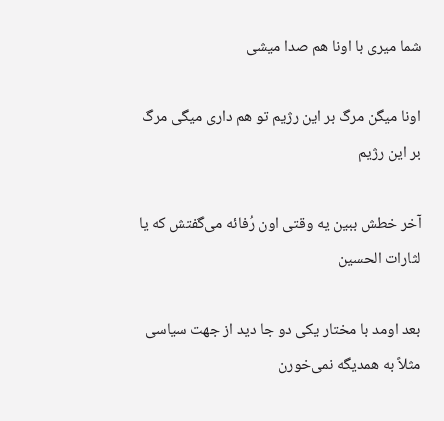شما میری با اونا هم صدا میشی

اونا میگن مرگ بر این رژیم تو هم داری میگی مرگ بر این رژیم

آخر خطش ببین یه وقتی اون رُفائه می‌گفتش که یا لثارات الحسین

بعد اومد با مختار یکی دو جا دید از جهت سیاسی مثلاً به همدیگه نمی‌خورن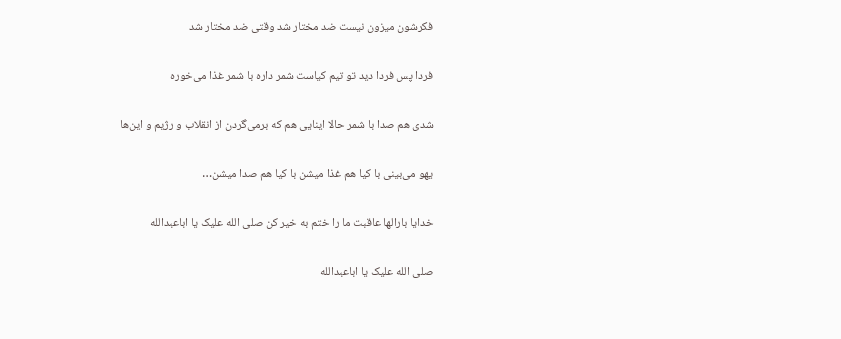فکرشون میزون نیست ضد مختار شد وقتی ضد مختار شد

فردا پس فردا دید تو تیم کیاست شمر داره با شمر غذا می‌خوره

شدی هم صدا با شمر حالا اینایی هم که برمی‌گردن از انقلاب و رژیم و این‌ها

یهو می‌بینی با کیا هم غذا میشن با کیا هم صدا میشن…

خدایا بارالها عاقبت ما را ختم به خیر کن صلی الله علیک یا اباعبدالله

صلی الله علیک یا اباعبدالله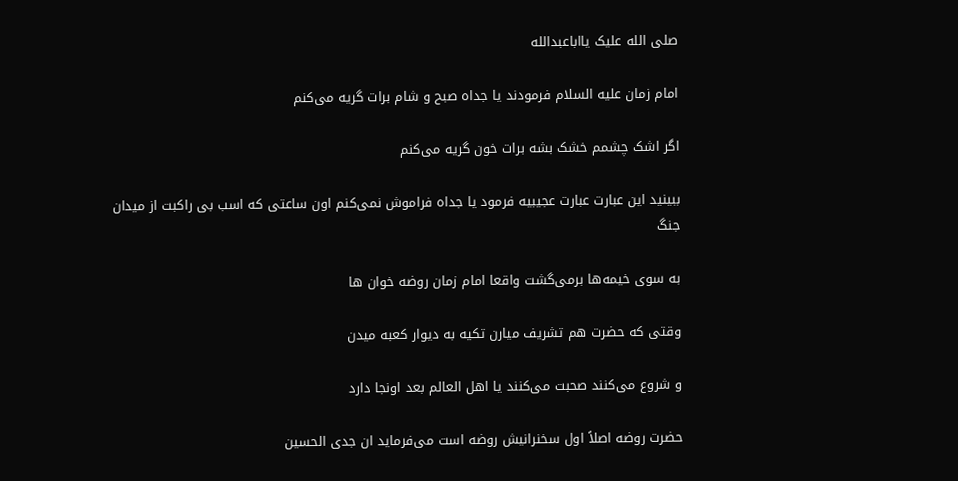صلی الله علیک یااباعبدالله

امام زمان علیه السلام فرمودند یا جداه صبح و شام برات گریه می‌کنم

اگر اشک چشمم خشک بشه برات خون گریه می‌کنم

ببینید این عبارت عبارت عجیبیه فرمود یا جداه فراموش نمی‌کنم اون ساعتی که اسب بی راکبت از میدان جنگ

به سوی خیمه‌ها برمی‌گشت واقعا امام زمان روضه خوان ها

وقتی که حضرت هم تشریف میارن تکیه به دیوار کعبه میدن

و شروع می‌کنند صحبت می‌کنند یا اهل العالم بعد اونجا دارد

حضرت روضه اصلاً اول سخنرانیش روضه است می‌فرماید ان جدی الحسین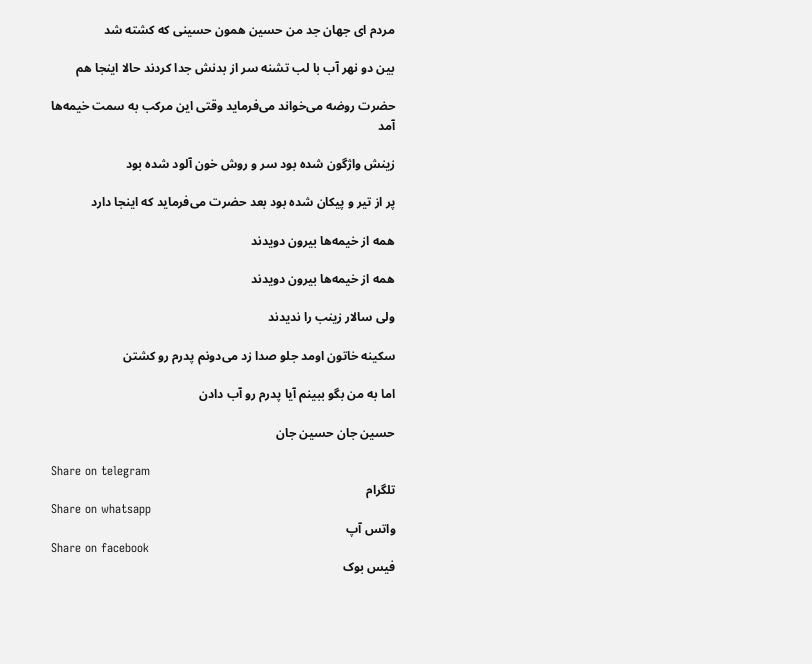مردم ای جهان جد من حسین همون حسینی که کشته شد

بین دو نهر آب با لب تشنه سر از بدنش جدا کردند حالا اینجا هم

حضرت روضه می‌خواند می‌فرماید وقتی این مرکب به سمت خیمه‌ها آمد

زینش واژگون شده بود سر و روش خون آلود شده بود

پر از تیر و پیکان شده بود بعد حضرت می‌فرماید که اینجا دارد

همه از خیمه‌ها بیرون دویدند

همه از خیمه‌ها بیرون دویدند

ولی سالار زینب را ندیدند

سکینه خاتون اومد جلو صدا زد می‌دونم پدرم رو کشتن

اما به من بگو ببینم آیا پدرم رو آب دادن

حسین جان حسین جان

Share on telegram
تلگرام
Share on whatsapp
واتس آپ
Share on facebook
فیس بوک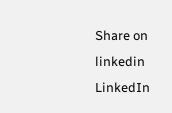Share on linkedin
LinkedIn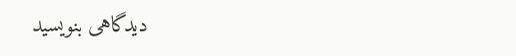دیدگاهی بنویسید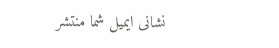نشانی ایمیل شما منتشر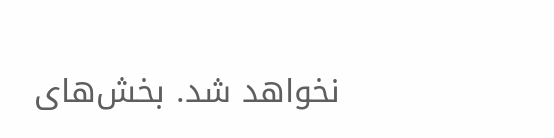نخواهد شد. بخش‌های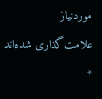موردنیاز علامت‌گذاری شده‌اند *